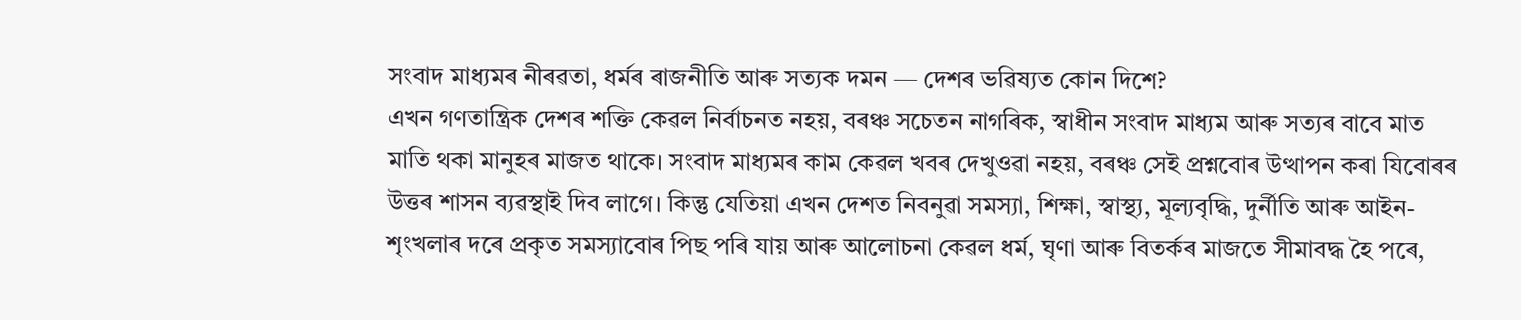সংবাদ মাধ্যমৰ নীৰৱতা, ধৰ্মৰ ৰাজনীতি আৰু সত্যক দমন — দেশৰ ভৱিষ্যত কোন দিশে?
এখন গণতান্ত্ৰিক দেশৰ শক্তি কেৱল নিৰ্বাচনত নহয়, বৰঞ্চ সচেতন নাগৰিক, স্বাধীন সংবাদ মাধ্যম আৰু সত্যৰ বাবে মাত মাতি থকা মানুহৰ মাজত থাকে। সংবাদ মাধ্যমৰ কাম কেৱল খবৰ দেখুওৱা নহয়, বৰঞ্চ সেই প্ৰশ্নবোৰ উত্থাপন কৰা যিবোৰৰ উত্তৰ শাসন ব্যৱস্থাই দিব লাগে। কিন্তু যেতিয়া এখন দেশত নিবনুৱা সমস্যা, শিক্ষা, স্বাস্থ্য, মূল্যবৃদ্ধি, দুৰ্নীতি আৰু আইন-শৃংখলাৰ দৰে প্ৰকৃত সমস্যাবোৰ পিছ পৰি যায় আৰু আলোচনা কেৱল ধৰ্ম, ঘৃণা আৰু বিতৰ্কৰ মাজতে সীমাবদ্ধ হৈ পৰে,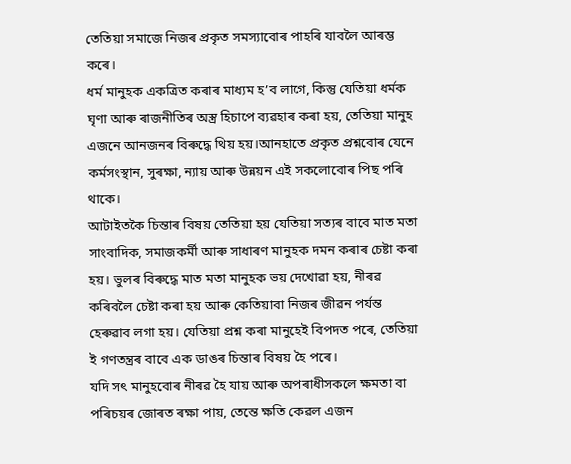তেতিয়া সমাজে নিজৰ প্ৰকৃত সমস্যাবোৰ পাহৰি যাবলৈ আৰম্ভ কৰে।
ধৰ্ম মানুহক একত্ৰিত কৰাৰ মাধ্যম হ’ব লাগে, কিন্তু যেতিয়া ধৰ্মক ঘৃণা আৰু ৰাজনীতিৰ অস্ত্ৰ হিচাপে ব্যৱহাৰ কৰা হয়, তেতিয়া মানুহ এজনে আনজনৰ বিৰুদ্ধে থিয় হয়।আনহাতে প্ৰকৃত প্ৰশ্নবোৰ যেনে কৰ্মসংস্থান, সুৰক্ষা, ন্যায় আৰু উন্নয়ন এই সকলোবোৰ পিছ পৰি থাকে।
আটাইতকৈ চিন্তাৰ বিষয় তেতিয়া হয় যেতিয়া সত্যৰ বাবে মাত মতা সাংবাদিক, সমাজকৰ্মী আৰু সাধাৰণ মানুহক দমন কৰাৰ চেষ্টা কৰা হয়। ভুলৰ বিৰুদ্ধে মাত মতা মানুহক ভয় দেখোৱা হয়, নীৰৱ কৰিবলৈ চেষ্টা কৰা হয় আৰু কেতিয়াবা নিজৰ জীৱন পৰ্যন্ত হেৰুৱাব লগা হয়। যেতিয়া প্ৰশ্ন কৰা মানুহেই বিপদত পৰে, তেতিয়া ই গণতন্ত্ৰৰ বাবে এক ডাঙৰ চিন্তাৰ বিষয় হৈ পৰে।
যদি সৎ মানুহবোৰ নীৰৱ হৈ যায় আৰু অপৰাধীসকলে ক্ষমতা বা পৰিচয়ৰ জোৰত ৰক্ষা পায়, তেন্তে ক্ষতি কেৱল এজন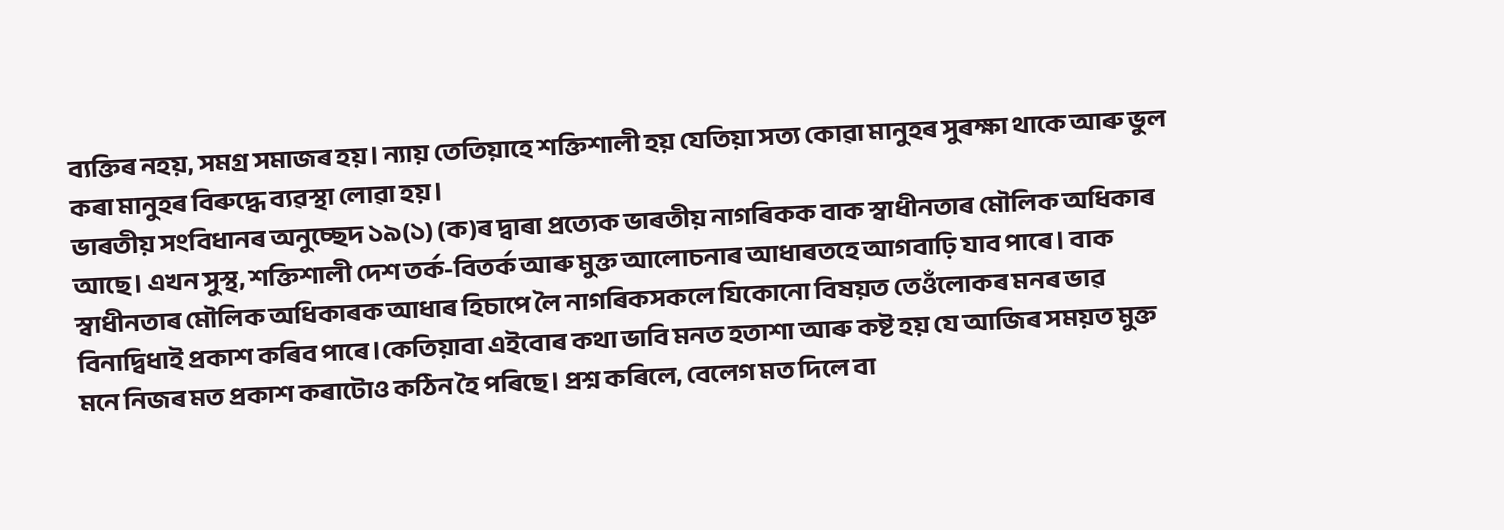ব্যক্তিৰ নহয়, সমগ্ৰ সমাজৰ হয়। ন্যায় তেতিয়াহে শক্তিশালী হয় যেতিয়া সত্য কোৱা মানুহৰ সুৰক্ষা থাকে আৰু ভুল কৰা মানুহৰ বিৰুদ্ধে ব্যৱস্থা লোৱা হয়।
ভাৰতীয় সংবিধানৰ অনুচ্ছেদ ১৯(১) (ক)ৰ দ্বাৰা প্রত্যেক ভাৰতীয় নাগৰিকক বাক স্বাধীনতাৰ মৌলিক অধিকাৰ আছে। এখন সুস্থ, শক্তিশালী দেশ তর্ক-বিতর্ক আৰু মুক্ত আলোচনাৰ আধাৰতহে আগবাঢ়ি যাব পাৰে। বাক স্বাধীনতাৰ মৌলিক অধিকাৰক আধাৰ হিচাপে লৈ নাগৰিকসকলে যিকোনো বিষয়ত তেওঁলোকৰ মনৰ ভাৱ বিনাদ্বিধাই প্রকাশ কৰিব পাৰে।কেতিয়াবা এইবোৰ কথা ভাবি মনত হতাশা আৰু কষ্ট হয় যে আজিৰ সময়ত মুক্ত মনে নিজৰ মত প্ৰকাশ কৰাটোও কঠিন হৈ পৰিছে। প্ৰশ্ন কৰিলে, বেলেগ মত দিলে বা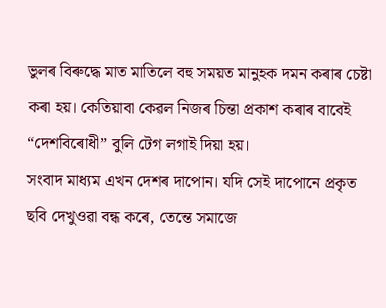ভুলৰ বিৰুদ্ধে মাত মাতিলে বহু সময়ত মানুহক দমন কৰাৰ চেষ্টা কৰা হয়। কেতিয়াবা কেৱল নিজৰ চিন্তা প্ৰকাশ কৰাৰ বাবেই “দেশবিৰোধী” বুলি টেগ লগাই দিয়া হয়।
সংবাদ মাধ্যম এখন দেশৰ দাপোন। যদি সেই দাপোনে প্ৰকৃত ছবি দেখুওৱা বন্ধ কৰে, তেন্তে সমাজে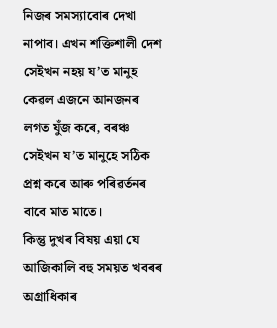নিজৰ সমস্যাবোৰ দেখা নাপাব। এখন শক্তিশালী দেশ সেইখন নহয় য’ত মানুহ কেৱল এজনে আনজনৰ লগত যুঁজ কৰে, বৰঞ্চ সেইখন য’ত মানুহে সঠিক প্ৰশ্ন কৰে আৰু পৰিৱৰ্তনৰ বাবে মাত মাতে।
কিন্তু দুখৰ বিষয় এয়া যে আজিকালি বহু সময়ত খবৰৰ অগ্ৰাধিকাৰ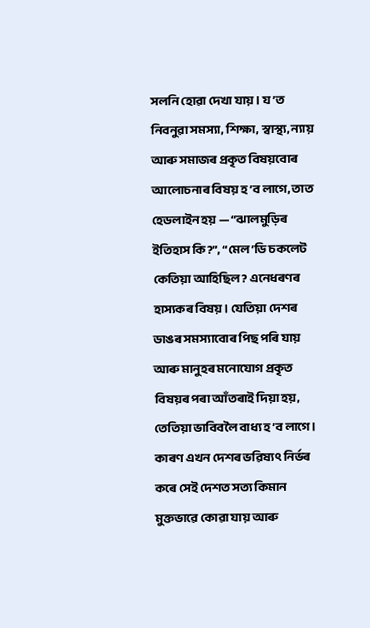সলনি হোৱা দেখা যায়। য’ত নিবনুৱা সমস্যা, শিক্ষা, স্বাস্থ্য, ন্যায় আৰু সমাজৰ প্ৰকৃত বিষয়বোৰ আলোচনাৰ বিষয় হ’ব লাগে, তাত হেডলাইন হয় — “ঝালমুড়িৰ ইতিহাস কি?”, “মেল’ডি চকলেট কেতিয়া আহিছিল? এনেধৰণৰ হাস্যকৰ বিষয়। যেতিয়া দেশৰ ডাঙৰ সমস্যাবোৰ পিছ পৰি যায় আৰু মানুহৰ মনোযোগ প্ৰকৃত বিষয়ৰ পৰা আঁতৰাই দিয়া হয়, তেতিয়া ভাবিবলৈ বাধ্য হ’ব লাগে।
কাৰণ এখন দেশৰ ভৱিষ্যৎ নিৰ্ভৰ কৰে সেই দেশত সত্য কিমান মুক্তভাৱে কোৱা যায় আৰু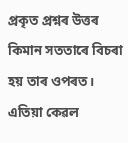প্ৰকৃত প্ৰশ্নৰ উত্তৰ কিমান সততাৰে বিচৰা হয় তাৰ ওপৰত।
এতিয়া কেৱল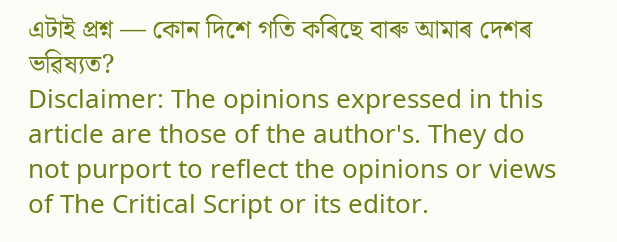এটাই প্ৰশ্ন — কোন দিশে গতি কৰিছে বাৰু আমাৰ দেশৰ ভৱিষ্যত?
Disclaimer: The opinions expressed in this article are those of the author's. They do not purport to reflect the opinions or views of The Critical Script or its editor.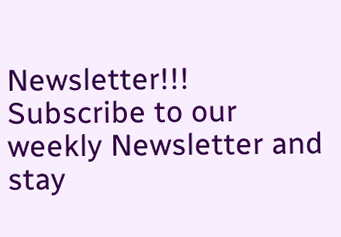Newsletter!!!
Subscribe to our weekly Newsletter and stay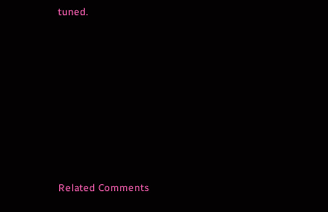tuned.















Related Comments